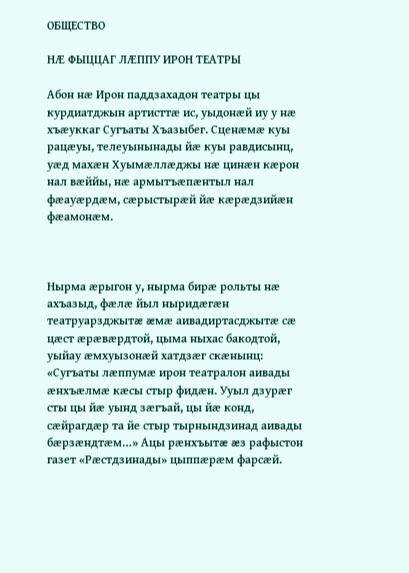ОБЩЕСТВО

НÆ ФЫЦЦАГ ЛÆППУ ИРОН ТЕАТРЫ

Абон нæ Ирон паддзахадон театры цы курдиатджын артисттæ ис, уыдонæй иу у нæ хъæуккаг Сугъаты Хъазыбег. Сценæмæ куы рацæуы, телеуынынады йæ куы равдисынц, уæд махæн Хуымæллæджы нæ цинæн кæрон нал вæййы, нæ армытъæпæнтыл нал фæауæрдæм, сæрыстырæй йæ кæрæдзийæн фæамонæм.



Нырма æрыгон у, нырма бирæ рольты нæ ахъазыд, фæлæ йыл ныридæгæн театруарзджытæ æмæ аивадиртасджытæ сæ цæст æрæвæрдтой, цыма ныхас бакодтой, уыйау æмхуызонæй хатдзæг скæнынц: «Сугъаты лæппумæ ирон театралон аивады æнхъæлмæ кæсы стыр фидæн. Ууыл дзурæг сты цы йæ уынд зæгъай, цы йæ конд, сæйрагдæр та йе стыр тырнындзинад аивады бæрзæндтæм…» Ацы рæнхъытæ æз рафыстон газет «Рæстдзинады» цыппæрæм фарсæй.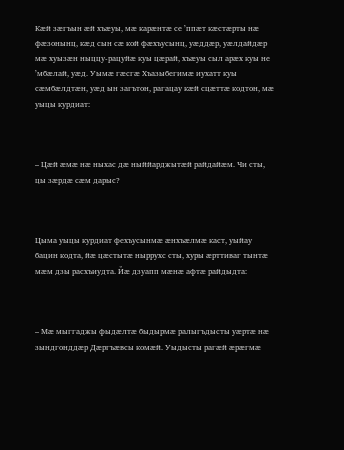Кæй зæгъын æй хъæуы, мæ карæнтæ се ʼппæт кæстæрты нæ фæзонынц, кæд сын сæ кой фæхъусынц, уæддæр, уæлдайдæр мæ хуызæн ныццу-рацуйæ куы цæрай, хъæуы сыл арæх куы не ʼмбæлай, уæд. Уымæ гæсгæ Хъазыбегимæ иухатт куы сæмбæлдтæн, уæд ын загътон, рагацау кæй сцæттæ кодтон, мæ уыцы курдиат:



– Цæй æмæ нæ ныхас дæ ныййарджытæй райдайæм. Чи сты, цы зæрдæ сæм дарыс?



Цыма уыцы курдиат фехъусынмæ æнхъæлмæ каст, уыйау бацин кодта, йæ цæстытæ ныррухс сты, хуры æрттиваг тынтæ мæм дзы расхъиудта. Йæ дзуапп мæнæ афтæ райдыдта:



– Мæ мыггаджы фыдæлтæ быдырмæ ралыгъдысты уæртæ нæ зындгонддæр Дæргъæвсы комæй. Уыдысты рагæй æрæгмæ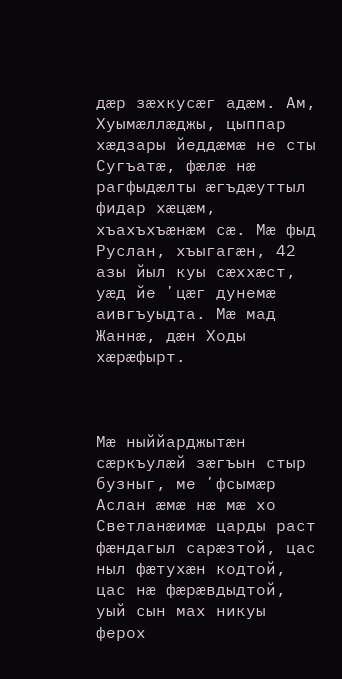дæр зæхкусæг адæм. Ам, Хуымæллæджы, цыппар хæдзары йеддæмæ не сты Сугъатæ, фæлæ нæ рагфыдæлты æгъдæуттыл фидар хæцæм, хъахъхъæнæм сæ. Мæ фыд Руслан, хъыгагæн, 42 азы йыл куы сæххæст, уæд йе ʼцæг дунемæ аивгъуыдта. Мæ мад Жаннæ, дæн Ходы хæрæфырт.



Мæ ныййарджытæн сæркъулæй зæгъын стыр бузныг, ме ʼфсымæр Аслан æмæ нæ мæ хо Светланæимæ царды раст фæндагыл сарæзтой, цас ныл фæтухæн кодтой, цас нæ фæрæвдыдтой, уый сын мах никуы ферох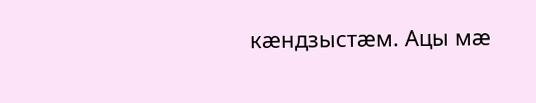кæндзыстæм. Ацы мæ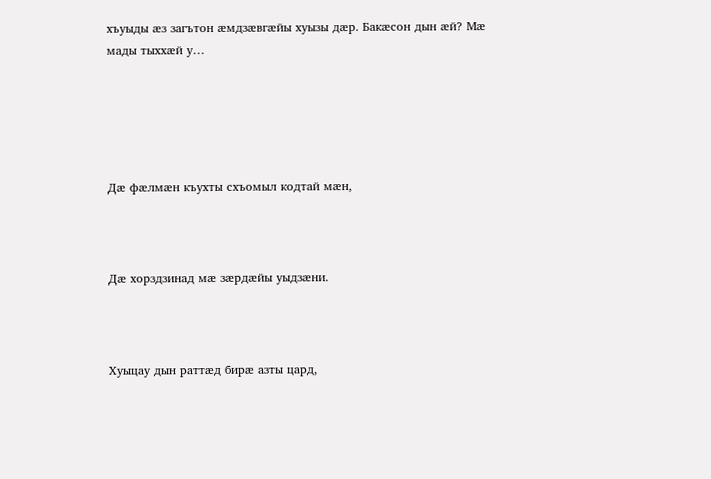хъуыды æз загътон æмдзæвгæйы хуызы дæр. Бакæсон дын æй? Мæ мады тыххæй у…





Дæ фæлмæн къухты схъомыл кодтай мæн,



Дæ хорздзинад мæ зæрдæйы уыдзæни.



Хуыцау дын раттæд бирæ азты цард,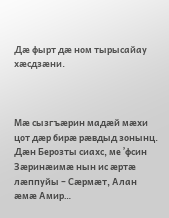Дæ фырт дæ ном тырысайау хæсдзæни.



Мæ сызгъæрин мадæй мæхи цот дæр бирæ рæвдыд зонынц. Дæн Берозты сиахс, ме ʼфсин Зæринæимæ нын ис æртæ лæппуйы – Сæрмæт, Алан æмæ Амир…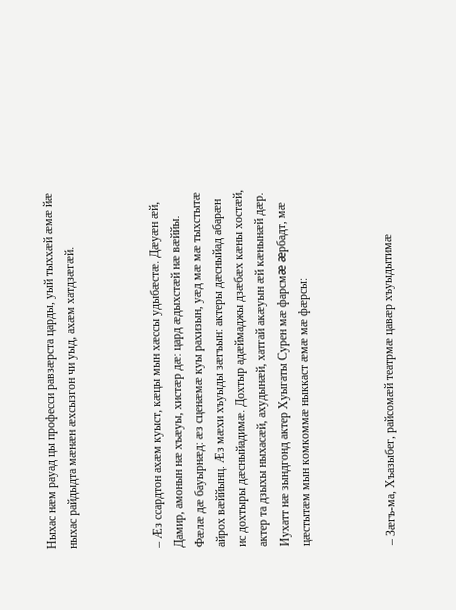Ныхас нæм рауад цы професси равзæрста царды, уый тыххæй æмæ йæ ныхас райдыдта мæнæн æхсызгон чи уыд, ахæм хатдзæгæй.



– Ӕз ссардтон ахæм куыст, кæцы мын хæссы удыбæстæ. Дæуæн æй, Дамир, амонын нæ хъæуы, хистæр дæ: цард æдыхстæй нæ вæййы. Фæлæ дæ бауырнæд: æз сценæмæ куы рахизын, уæд мæ мæ тыхстытæ айрох вæййынц. Ӕз мæхи хъуыды зæгъын: актеры дæсныйад абарæн ис дохтыры дæсныйадимæ. Дохтыр адæймаджы дзæбæх кæны хостæй, актер та дзыхы ныхасæй, ахудынæй, хатгай акæуын æй кæнынæй дæр. Иухатт нæ зындгонд актер Хуыгаты Сурен мæ фарсмæ æрбадт, мæ цæстытæм мын комкоммæ ныккаст æмæ мæ фæрсы:



– Зæгъ-ма, Хъазыбег, райсомæй театрмæ цавæр хъуыдытимæ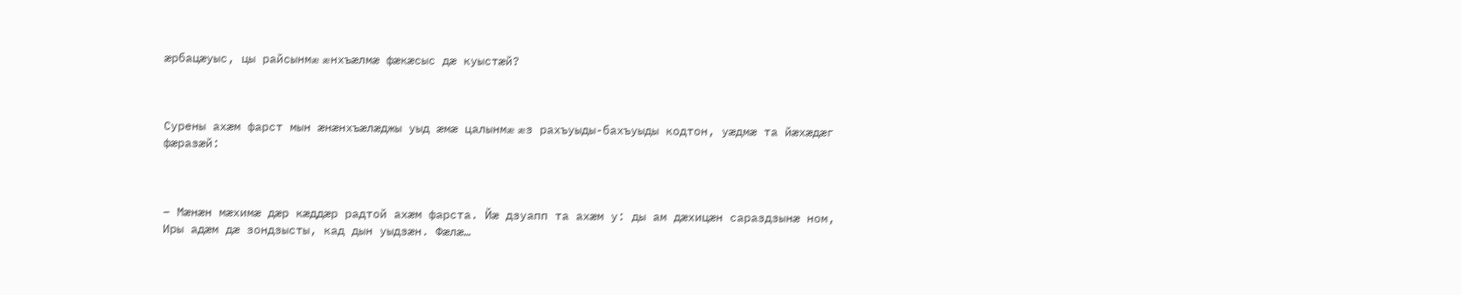æрбацæуыс, цы райсынмæ æнхъæлмæ фæкæсыс дæ куыстæй?



Сурены ахæм фарст мын æнæнхъæлæджы уыд æмæ цалынмæ æз рахъуыды-бахъуыды кодтон, уæдмæ та йæхæдæг фæразæй:



– Мæнæн мæхимæ дæр кæддæр радтой ахæм фарста. Йæ дзуапп та ахæм у: ды ам дæхицæн сараздзынæ ном, Иры адæм дæ зондзысты, кад дын уыдзæн. Фæлæ…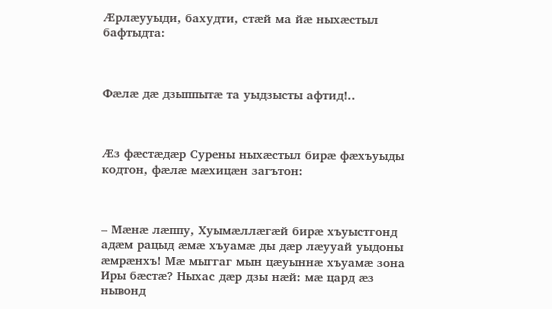Ӕрлæууыди, бахудти, стæй ма йæ ныхæстыл бафтыдта:



Фæлæ дæ дзыппытæ та уыдзысты афтид!..



Ӕз фæстæдæр Сурены ныхæстыл бирæ фæхъуыды кодтон, фæлæ мæхицæн загътон:



– Мæнæ лæппу, Хуымæллæгæй бирæ хъуыстгонд адæм рацыд æмæ хъуамæ ды дæр лæууай уыдоны æмрæнхъ! Мæ мыггаг мын цæуыннæ хъуамæ зона Иры бæстæ? Ныхас дæр дзы нæй: мæ цард æз нывонд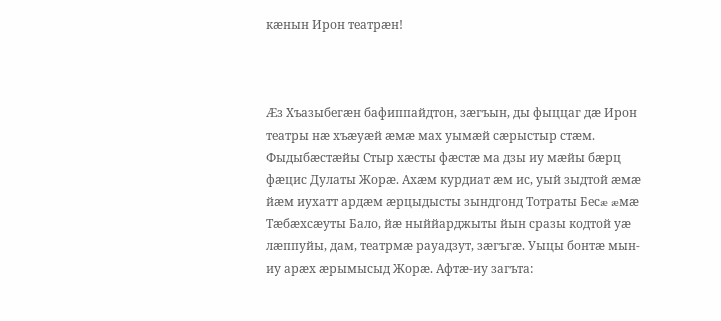кæнын Ирон театрæн!



Ӕз Хъазыбегæн бафиппайдтон, зæгъын, ды фыццаг дæ Ирон театры нæ хъæуæй æмæ мах уымæй сæрыстыр стæм. Фыдыбæстæйы Стыр хæсты фæстæ ма дзы иу мæйы бæрц фæцис Дулаты Жорæ. Ахæм курдиат æм ис, уый зыдтой æмæ йæм иухатт ардæм æрцыдысты зындгонд Тотраты Бесæ æмæ Тæбæхсæуты Бало, йæ ныййарджыты йын сразы кодтой уæ лæппуйы, дам, театрмæ рауадзут, зæгъгæ. Уыцы бонтæ мын-иу арæх æрымысыд Жорæ. Афтæ-иу загъта: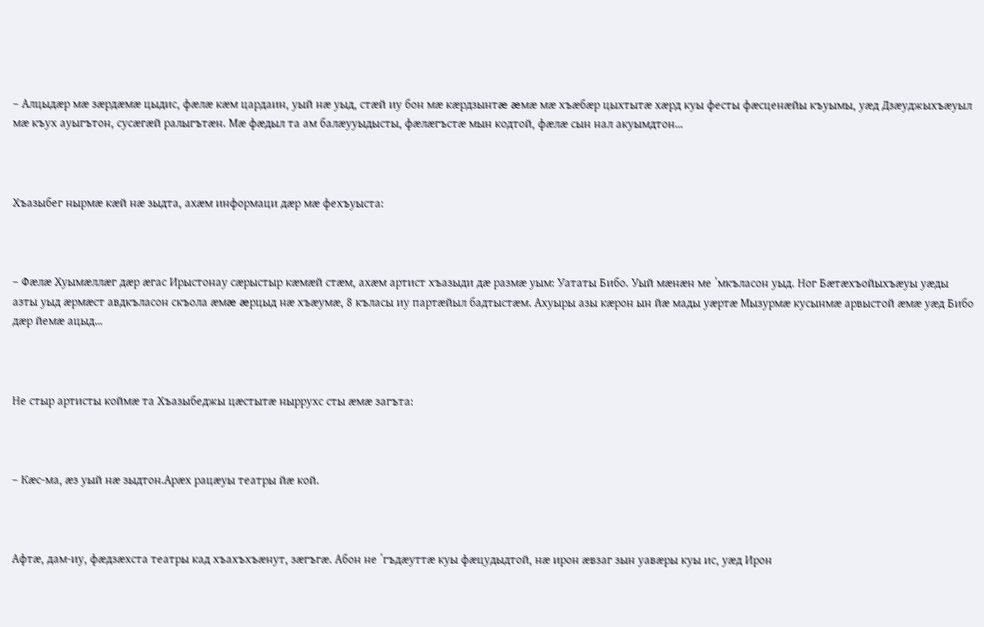– Алцыдæр мæ зæрдæмæ цыдис, фæлæ кæм цардаин, уый нæ уыд, стæй иу бон мæ кæрдзынтæ æмæ мæ хъæбæр цыхтытæ хæрд куы фесты фæсценæйы къуымы, уæд Дзæуджыхъæуыл мæ къух ауыгътон, сусæгæй ралыгътæн. Мæ фæдыл та ам балæууыдысты, фæлæгъстæ мын кодтой, фæлæ сын нал акуымдтон…



Хъазыбег нырмæ кæй нæ зыдта, ахæм информаци дæр мæ фехъуыста:



– Фæлæ Хуымæллæг дæр æгас Ирыстонау сæрыстыр кæмæй стæм, ахæм артист хъазыди дæ размæ уым: Уататы Бибо. Уый мæнæн ме ʼмкъласон уыд. Ног Бæтæхъойыхъæуы уæды азты уыд æрмæст авдкъласон скъола æмæ æрцыд нæ хъæумæ, 8 къласы иу партæйыл бадтыстæм. Ахуыры азы кæрон ын йæ мады уæртæ Мызурмæ кусынмæ арвыстой æмæ уæд Бибо дæр йемæ ацыд…



Не стыр артисты коймæ та Хъазыбеджы цæстытæ ныррухс сты æмæ загъта:



– Кæс-ма, æз уый нæ зыдтон.Арæх рацæуы театры йæ кой.



Афтæ, дам-иу, фæдзæхста театры кад хъахъхъæнут, зæгъгæ. Абон не ʼгъдæуттæ куы фæцудыдтой, нæ ирон æвзаг зын уавæры куы ис, уæд Ирон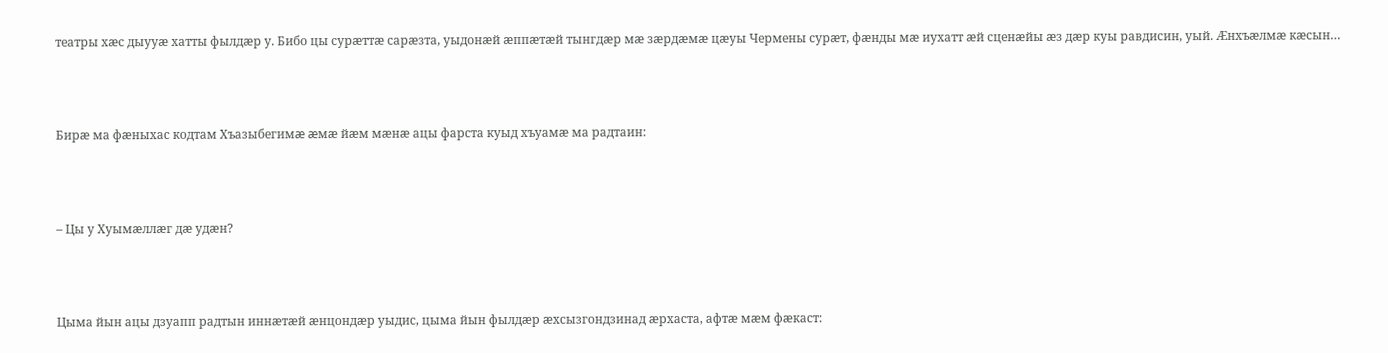театры хæс дыууæ хатты фылдæр у. Бибо цы сурæттæ сарæзта, уыдонæй æппæтæй тынгдæр мæ зæрдæмæ цæуы Чермены сурæт, фæнды мæ иухатт æй сценæйы æз дæр куы равдисин, уый. Ӕнхъæлмæ кæсын…



Бирæ ма фæныхас кодтам Хъазыбегимæ æмæ йæм мæнæ ацы фарста куыд хъуамæ ма радтаин:



– Цы у Хуымæллæг дæ удæн?



Цыма йын ацы дзуапп радтын иннæтæй æнцондæр уыдис, цыма йын фылдæр æхсызгондзинад æрхаста, афтæ мæм фæкаст: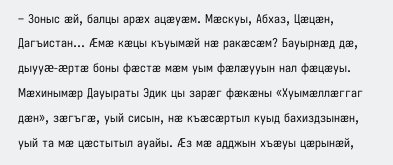– Зоныс æй, балцы арæх ацæуæм. Мæскуы, Абхаз, Цæцæн, Дагъистан… Ӕмæ кæцы къуымæй нæ ракæсæм? Бауырнæд дæ, дыууæ-æртæ боны фæстæ мæм уым фæлæууын нал фæцæуы. Мæхинымæр Дауыраты Эдик цы зарæг фæкæны «Хуымæллæггаг дæн», зæгъгæ, уый сисын, нæ къæсæртыл куыд бахиздзынæн, уый та мæ цæстытыл ауайы. Ӕз мæ адджын хъæуы цæрынæй,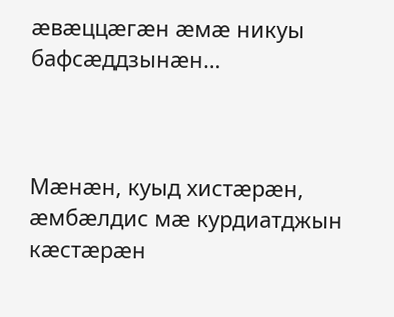æвæццæгæн æмæ никуы бафсæддзынæн…



Мæнæн, куыд хистæрæн, æмбæлдис мæ курдиатджын кæстæрæн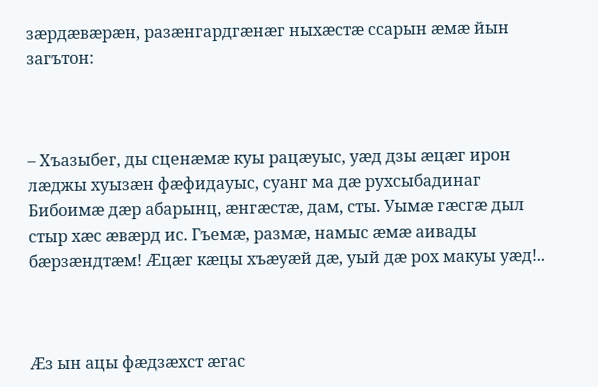зæрдæвæрæн, разæнгардгæнæг ныхæстæ ссарын æмæ йын загътон:



– Хъазыбег, ды сценæмæ куы рацæуыс, уæд дзы æцæг ирон лæджы хуызæн фæфидауыс, суанг ма дæ рухсыбадинаг Бибоимæ дæр абарынц, æнгæстæ, дам, сты. Уымæ гæсгæ дыл стыр хæс æвæрд ис. Гъемæ, размæ, намыс æмæ аивады бæрзæндтæм! Ӕцæг кæцы хъæуæй дæ, уый дæ рох макуы уæд!..



Ӕз ын ацы фæдзæхст æгас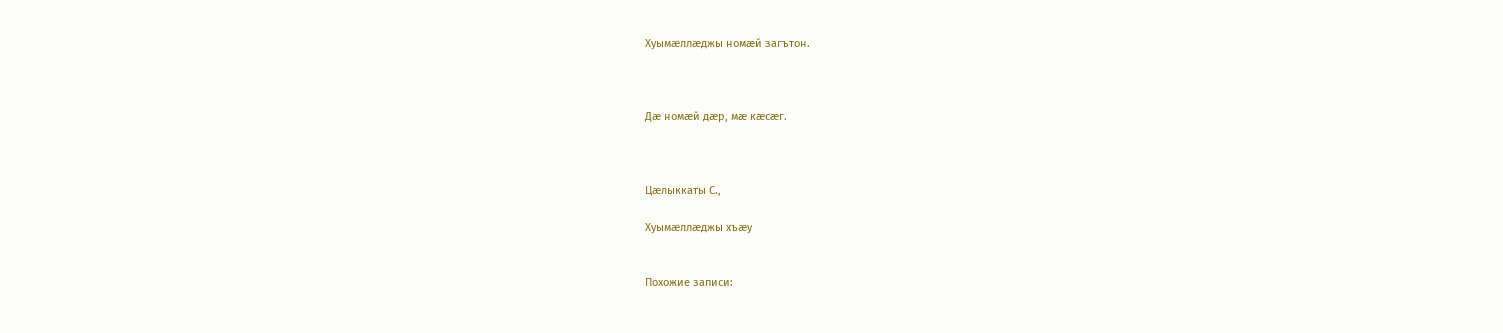Хуымæллæджы номæй загътон.



Дæ номæй дæр, мæ кæсæг.



Цæлыккаты С.,

Хуымæллæджы хъæу


Похожие записи: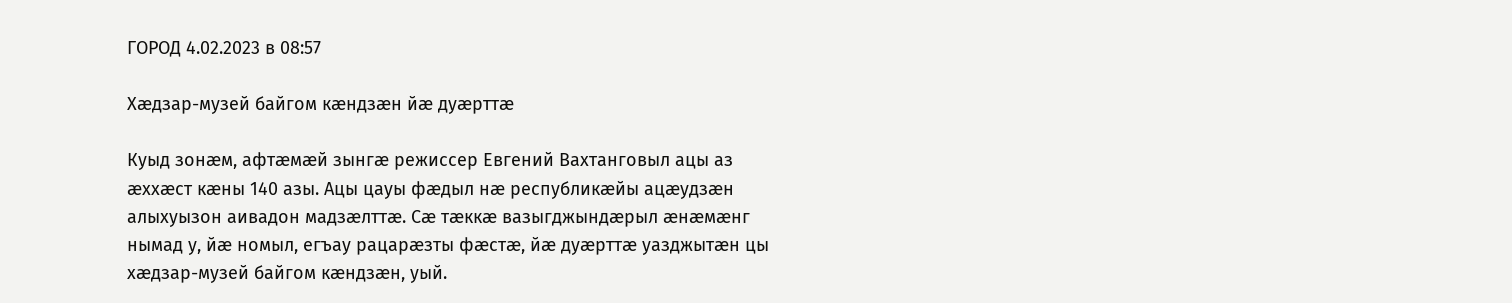ГОРОД 4.02.2023 в 08:57

Хæдзар-музей байгом кæндзæн йæ дуæрттæ

Куыд зонæм, афтæмæй зынгæ режиссер Евгений Вахтанговыл ацы аз æххæст кæны 140 азы. Ацы цауы фæдыл нæ республикæйы ацæудзæн алыхуызон аивадон мадзæлттæ. Сæ тæккæ вазыгджындæрыл æнæмæнг нымад у, йæ номыл, егъау рацарæзты фæстæ, йæ дуæрттæ уазджытæн цы хæдзар-музей байгом кæндзæн, уый.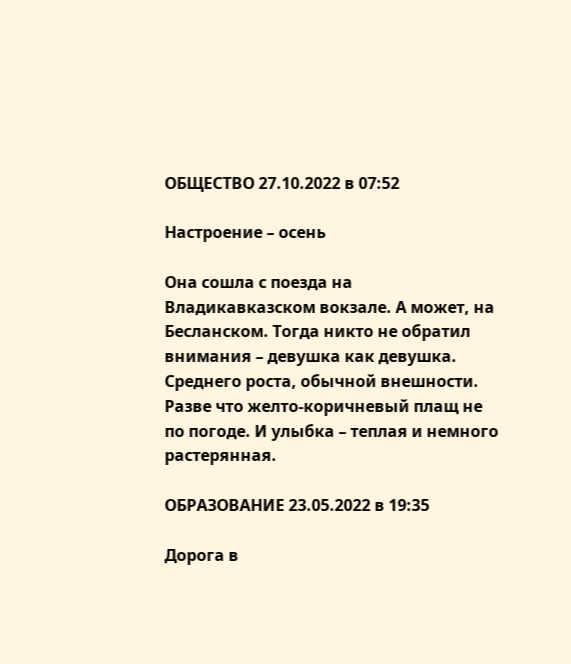ОБЩЕСТВО 27.10.2022 в 07:52

Настроение – осень

Она сошла с поезда на Владикавказском вокзале. А может, на Бесланском. Тогда никто не обратил внимания – девушка как девушка. Среднего роста, обычной внешности. Разве что желто-коричневый плащ не по погоде. И улыбка – теплая и немного растерянная.

ОБРАЗОВАНИЕ 23.05.2022 в 19:35

Дорога в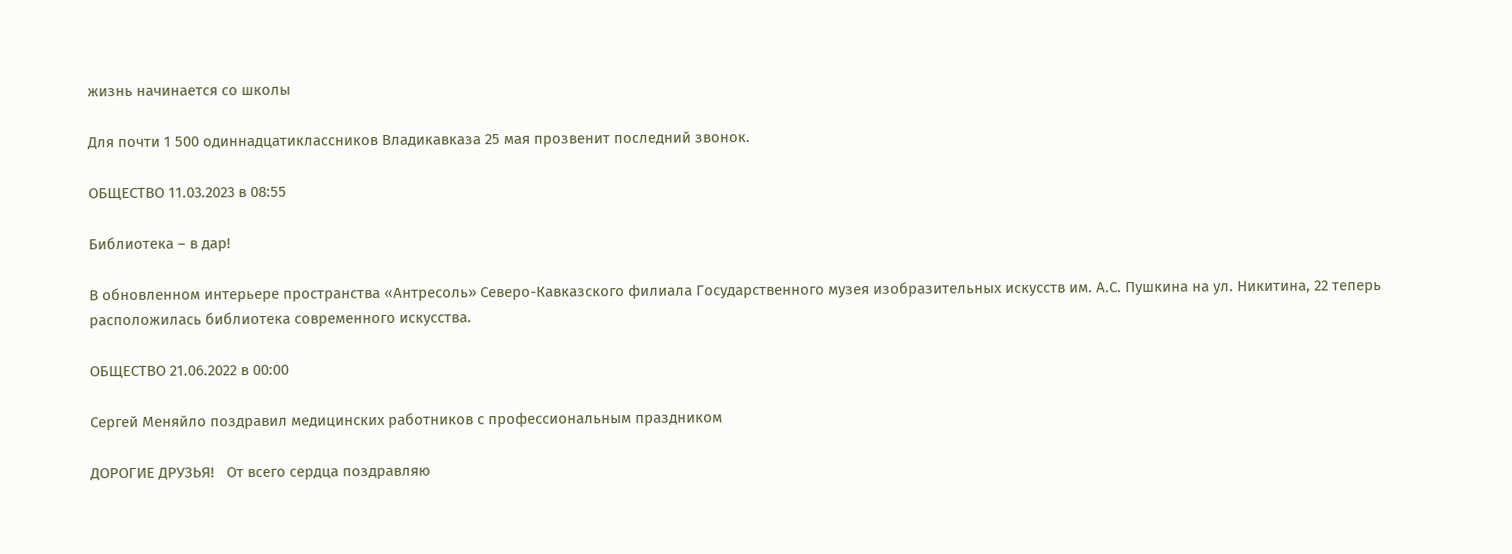жизнь начинается со школы

Для почти 1 500 одиннадцатиклассников Владикавказа 25 мая прозвенит последний звонок.

ОБЩЕСТВО 11.03.2023 в 08:55

Библиотека – в дар!

В обновленном интерьере пространства «Антресоль» Северо-Кавказского филиала Государственного музея изобразительных искусств им. А.С. Пушкина на ул. Никитина, 22 теперь расположилась библиотека современного искусства.

ОБЩЕСТВО 21.06.2022 в 00:00

Сергей Меняйло поздравил медицинских работников с профессиональным праздником

ДОРОГИЕ ДРУЗЬЯ!   От всего сердца поздравляю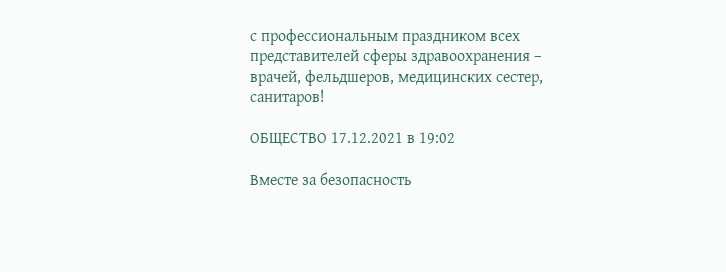с профессиональным праздником всех представителей сферы здравоохранения – врачей, фельдшеров, медицинских сестер, санитаров!

ОБЩЕСТВО 17.12.2021 в 19:02

Вместе за безопасность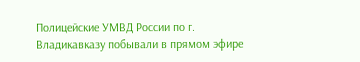Полицейские УМВД России по г. Владикавказу побывали в прямом эфире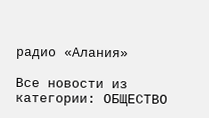радио «Алания»

Все новости из категории: ОБЩЕСТВО